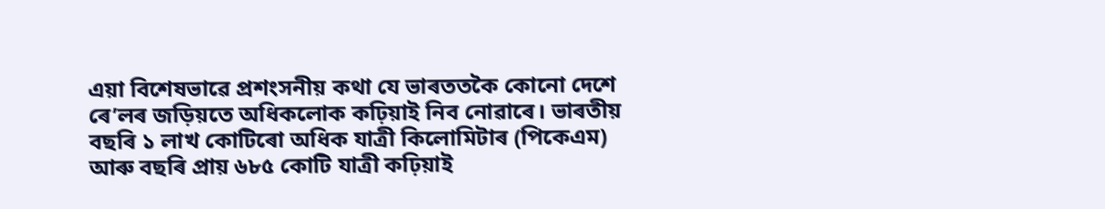এয়া বিশেষভাৱে প্ৰশংসনীয় কথা যে ভাৰততকৈ কোনো দেশে ৰে’লৰ জড়িয়তে অধিকলোক কঢ়িয়াই নিব নোৱাৰে। ভাৰতীয় বছৰি ১ লাখ কোটিৰো অধিক যাত্ৰী কিলোমিটাৰ (পিকেএম) আৰু বছৰি প্ৰায় ৬৮৫ কোটি যাত্ৰী কঢ়িয়াই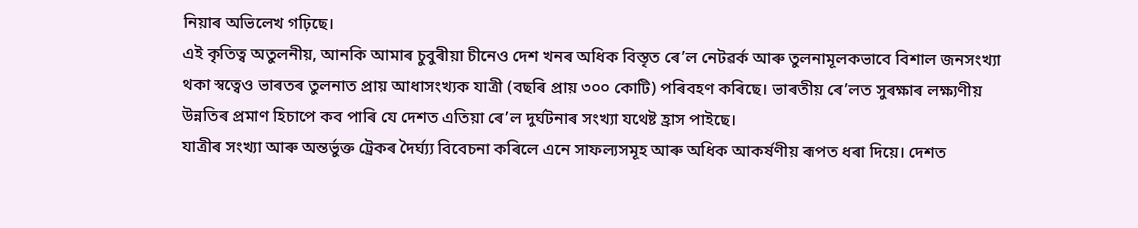নিয়াৰ অভিলেখ গঢ়িছে।
এই কৃতিত্ব অতুলনীয়, আনকি আমাৰ চুবুৰীয়া চীনেও দেশ খনৰ অধিক বিস্তৃত ৰে’ল নেটৱৰ্ক আৰু তুলনামূলকভাবে বিশাল জনসংখ্যা থকা স্বত্বেও ভাৰতৰ তুলনাত প্ৰায় আধাসংখ্যক যাত্ৰী (বছৰি প্ৰায় ৩০০ কোটি) পৰিবহণ কৰিছে। ভাৰতীয় ৰে’লত সুৰক্ষাৰ লক্ষ্যণীয় উন্নতিৰ প্ৰমাণ হিচাপে কব পাৰি যে দেশত এতিয়া ৰে’ল দুৰ্ঘটনাৰ সংখ্যা যথেষ্ট হ্ৰাস পাইছে।
যাত্ৰীৰ সংখ্যা আৰু অন্তৰ্ভুক্ত ট্ৰেকৰ দৈৰ্ঘ্য্য বিবেচনা কৰিলে এনে সাফল্যসমূহ আৰু অধিক আকৰ্ষণীয় ৰূপত ধৰা দিয়ে। দেশত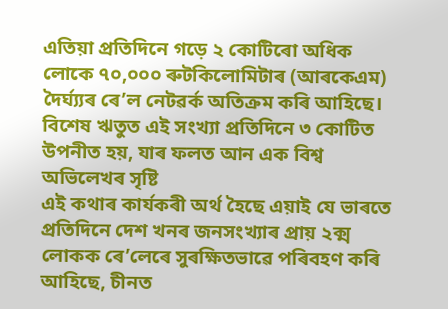এতিয়া প্ৰতিদিনে গড়ে ২ কোটিৰো অধিক লোকে ৭০,০০০ ৰুটকিলোমিটাৰ (আৰকেএম) দৈৰ্ঘ্য্যৰ ৰে’ল নেটৱৰ্ক অতিক্ৰম কৰি আহিছে। বিশেষ ঋতুত এই সংখ্যা প্ৰতিদিনে ৩ কোটিত উপনীত হয়, যাৰ ফলত আন এক বিশ্ব অভিলেখৰ সৃষ্টি
এই কথাৰ কাৰ্যকৰী অৰ্থ হৈছে এয়াই যে ভাৰতে প্ৰতিদিনে দেশ খনৰ জনসংখ্যাৰ প্ৰায় ২ক্ম লোকক ৰে’লেৰে সুৰক্ষিতভাৱে পৰিবহণ কৰি আহিছে, চীনত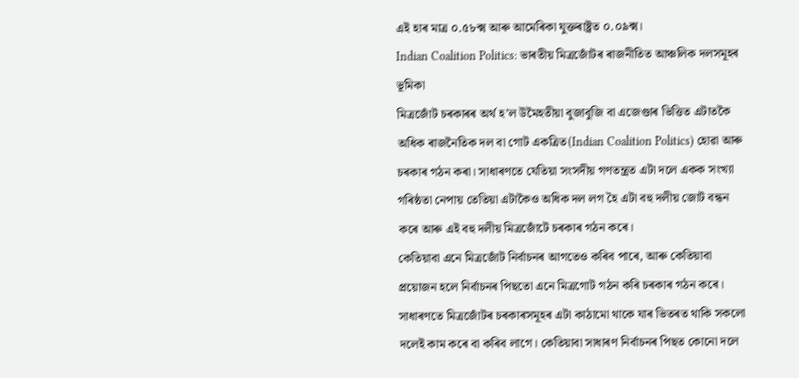এই হাৰ মাত্ৰ ০.৫৮ক্ম আৰু আমেৰিকা যুক্তৰাষ্ট্ৰত ০.০৯ক্ম।
Indian Coalition Politics: ভাৰতীয় মিত্ৰজোঁটৰ ৰাজনীতিত আঞ্চলিক দলসমূহৰ ভূমিকা
মিত্ৰজোঁট চৰকাৰৰ অৰ্থ হ’ল উমৈহতীয়া বুজাবুজি বা এজেণ্ডাৰ ভিত্তিত এটাতকৈ অধিক ৰাজনৈতিক দল বা গোট একত্ৰিত(Indian Coalition Politics) হোৱা আৰু চৰকাৰ গঠন কৰা। সাধাৰণতে যেতিয়া সংসদীয় গণতন্ত্ৰত এটা দলে একক সংখ্যা গৰিষ্ঠতা নেপায় তেতিয়া এটাকৈও অধিক দল লগ হৈ এটা বহু দলীয় জোট বন্ধন কৰে আৰু এই বহু দলীয় মিত্ৰজোঁটে চৰকাৰ গঠন কৰে।
কেতিয়াবা এনে মিত্ৰজোঁট নিৰ্বাচনৰ আগতেও কৰিব পাৰে, আৰু কেতিয়াবা প্ৰয়োজন হলে নিৰ্বাচনৰ পিছতো এনে মিত্ৰগোট গঠন কৰি চৰকাৰ গঠন কৰে।
সাধাৰণতে মিত্ৰজোঁটৰ চৰকাৰসমূহৰ এটা কাঠামো থাকে যাৰ ভিতৰত থাকি সকলো দলেই কাম কৰে বা কৰিব লাগে। কেতিয়াবা সাধাৰণ নিৰ্বাচনৰ পিছত কোনো দলে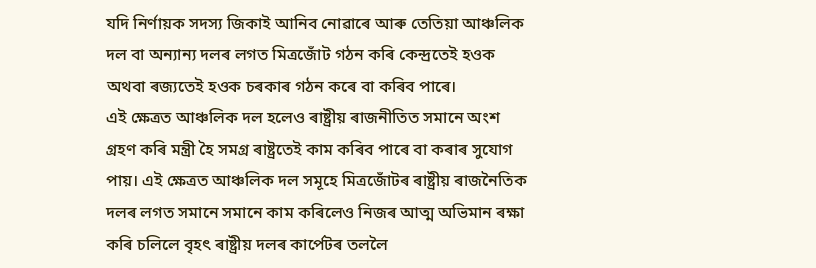যদি নিৰ্ণায়ক সদস্য জিকাই আনিব নোৱাৰে আৰু তেতিয়া আঞ্চলিক দল বা অন্যান্য দলৰ লগত মিত্ৰজোঁট গঠন কৰি কেন্দ্ৰতেই হওক অথবা ৰজ্যতেই হওক চৰকাৰ গঠন কৰে বা কৰিব পাৰে।
এই ক্ষেত্ৰত আঞ্চলিক দল হলেও ৰাষ্ট্ৰীয় ৰাজনীতিত সমানে অংশ গ্ৰহণ কৰি মন্ত্ৰী হৈ সমগ্ৰ ৰাষ্ট্ৰতেই কাম কৰিব পাৰে বা কৰাৰ সুযোগ পায়। এই ক্ষেত্ৰত আঞ্চলিক দল সমূহে মিত্ৰজোঁটৰ ৰাষ্ট্ৰীয় ৰাজনৈতিক দলৰ লগত সমানে সমানে কাম কৰিলেও নিজৰ আত্ম অভিমান ৰক্ষা কৰি চলিলে বৃহৎ ৰাষ্ট্ৰীয় দলৰ কাৰ্পেটৰ তললৈ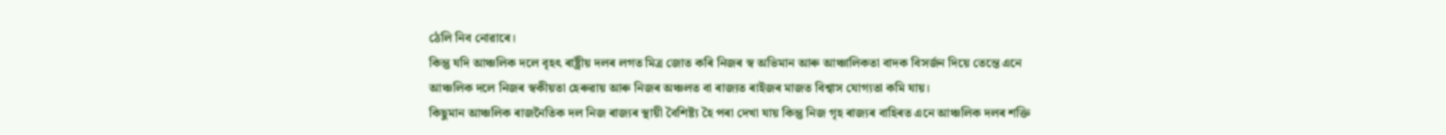ঠেলি নিব নোৱাৰে।
কিন্তু যদি আঞ্চলিক দলে বৃহৎ ৰাষ্ট্ৰীয় দলৰ লগত মিত্ৰ জোত কৰি নিজৰ স্ব অভিমান আৰু আঞ্চালিকতা বাদক বিসৰ্জন দিয়ে তেন্তে এনে আঞ্চলিক দলে নিজৰ স্বকীয়তা হেৰুৱায় আৰু নিজৰ অঞ্চলত বা ৰাজ্যত ৰাইজৰ মাজত বিশ্বাস যোগ্যতা কমি যায়।
কিছুমান আঞ্চলিক ৰাজনৈতিক দল নিজ ৰাজ্যৰ স্থায়ী বৈশিষ্ট্য হৈ পৰা দেখা যায় কিন্তু নিজ গৃহ ৰাজ্যৰ বাহিৰত এনে আঞ্চলিক দলৰ শক্তি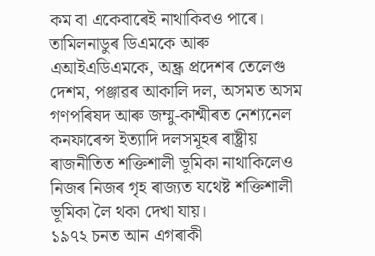কম বা একেবাৰেই নাথাকিবও পাৰে। তামিলনাডুৰ ডিএমকে আৰু এআইএডিএমকে, অন্ধ্ৰ প্ৰদেশৰ তেলেগু দেশম, পঞ্জাৱৰ আকালি দল, অসমত অসম গণপৰিষদ আৰু জম্মু-কাশ্মীৰত নেশ্যনেল কনফাৰেন্স ইত্যাদি দলসমূহৰ ৰাষ্ট্ৰীয় ৰাজনীতিত শক্তিশালী ভূমিকা নাথাকিলেও নিজৰ নিজৰ গৃহ ৰাজ্যত যথেষ্ট শক্তিশালী ভূমিকা লৈ থকা দেখা যায়।
১৯৭২ চনত আন এগৰাকী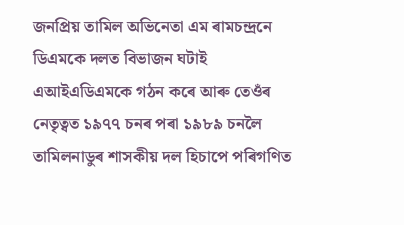জনপ্ৰিয় তামিল অভিনেতা এম ৰামচন্দ্ৰনে ডিএমকে দলত বিভাজন ঘটাই এআইএডিএমকে গঠন কৰে আৰু তেওঁৰ নেতৃত্বত ১৯৭৭ চনৰ পৰা ১৯৮৯ চনলৈ তামিলনাডুৰ শাসকীয় দল হিচাপে পৰিগণিত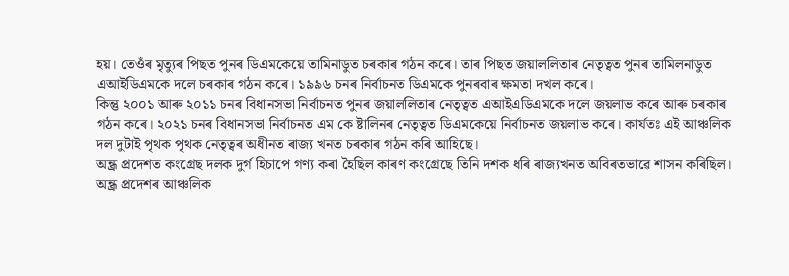হয়। তেওঁৰ মৃত্যুৰ পিছত পুনৰ ডিএমকেয়ে তামিনাডুত চৰকাৰ গঠন কৰে। তাৰ পিছত জয়াললিতাৰ নেতৃত্বত পুনৰ তামিলনাডুত এআইডিএমকে দলে চৰকাৰ গঠন কৰে। ১৯৯৬ চনৰ নিৰ্বাচনত ডিএমকে পুনৰবাৰ ক্ষমতা দখল কৰে।
কিন্তু ২০০১ আৰু ২০১১ চনৰ বিধানসভা নিৰ্বাচনত পুনৰ জয়াললিতাৰ নেতৃত্বত এআইএডিএমকে দলে জয়লাভ কৰে আৰু চৰকাৰ গঠন কৰে। ২০২১ চনৰ বিধানসভা নিৰ্বাচনত এম কে ষ্টালিনৰ নেতৃত্বত ডিএমকেয়ে নিৰ্বাচনত জয়লাভ কৰে। কাৰ্যতঃ এই আঞ্চলিক দল দুটাই পৃথক পৃথক নেতৃত্বৰ অধীনত ৰাজ্য খনত চৰকাৰ গঠন কৰি আহিছে।
অন্ধ্ৰ প্ৰদেশত কংগ্ৰেছ দলক দুৰ্গ হিচাপে গণ্য কৰা হৈছিল কাৰণ কংগ্ৰেছে তিনি দশক ধৰি ৰাজ্যখনত অবিৰতভাৱে শাসন কৰিছিল। অন্ধ্ৰ প্ৰদেশৰ আঞ্চলিক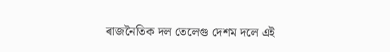ৰাজনৈতিক দল তেলেগু দেশম দলে এই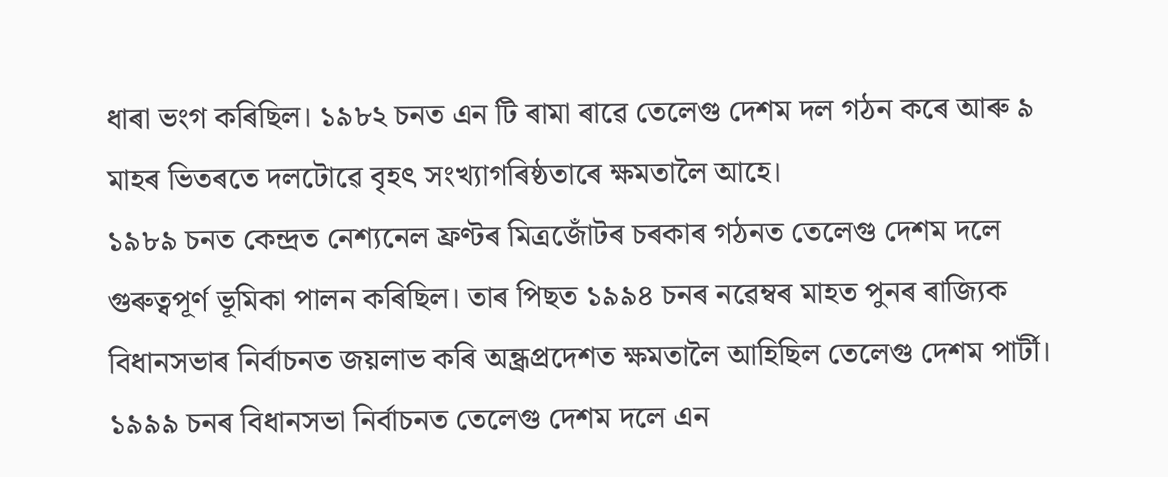ধাৰা ভংগ কৰিছিল। ১৯৮২ চনত এন টি ৰামা ৰাৱে তেলেগু দেশম দল গঠন কৰে আৰু ৯ মাহৰ ভিতৰতে দলটোৱে বৃহৎ সংখ্যাগৰিষ্ঠতাৰে ক্ষমতালৈ আহে।
১৯৮৯ চনত কেন্দ্ৰত নেশ্যনেল ফ্ৰণ্টৰ মিত্ৰজোঁটৰ চৰকাৰ গঠনত তেলেগু দেশম দলে গুৰুত্বপূৰ্ণ ভূমিকা পালন কৰিছিল। তাৰ পিছত ১৯৯৪ চনৰ নৱেম্বৰ মাহত পুনৰ ৰাজ্যিক বিধানসভাৰ নিৰ্বাচনত জয়লাভ কৰি অন্ধ্ৰপ্ৰদেশত ক্ষমতালৈ আহিছিল তেলেগু দেশম পাৰ্টী। ১৯৯৯ চনৰ বিধানসভা নিৰ্বাচনত তেলেগু দেশম দলে এন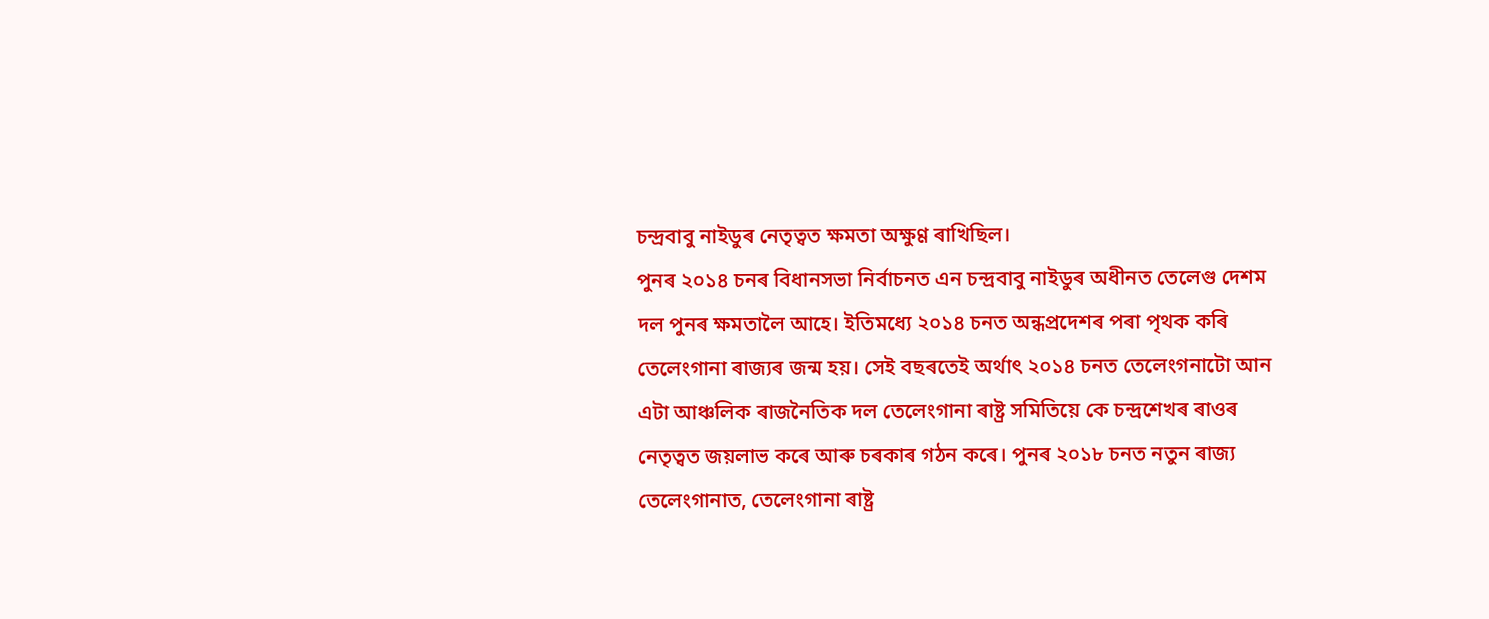চন্দ্ৰবাবু নাইডুৰ নেতৃত্বত ক্ষমতা অক্ষুণ্ণ ৰাখিছিল।
পুনৰ ২০১৪ চনৰ বিধানসভা নিৰ্বাচনত এন চন্দ্ৰবাবু নাইডুৰ অধীনত তেলেগু দেশম দল পুনৰ ক্ষমতালৈ আহে। ইতিমধ্যে ২০১৪ চনত অন্ধপ্ৰদেশৰ পৰা পৃথক কৰি তেলেংগানা ৰাজ্যৰ জন্ম হয়। সেই বছৰতেই অৰ্থাৎ ২০১৪ চনত তেলেংগনাটো আন এটা আঞ্চলিক ৰাজনৈতিক দল তেলেংগানা ৰাষ্ট্ৰ সমিতিয়ে কে চন্দ্ৰশেখৰ ৰাওৰ নেতৃত্বত জয়লাভ কৰে আৰু চৰকাৰ গঠন কৰে। পুনৰ ২০১৮ চনত নতুন ৰাজ্য তেলেংগানাত, তেলেংগানা ৰাষ্ট্ৰ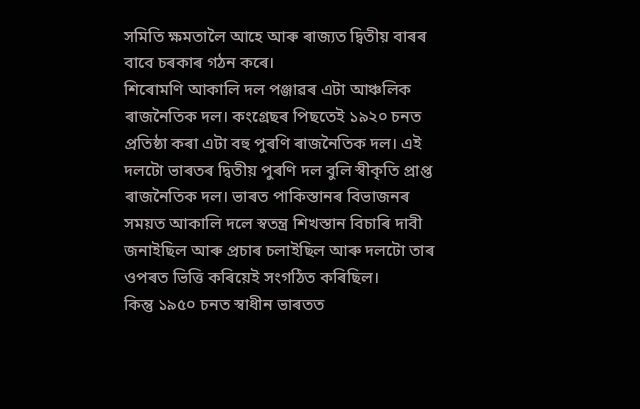সমিতি ক্ষমতালৈ আহে আৰু ৰাজ্যত দ্বিতীয় বাৰৰ বাবে চৰকাৰ গঠন কৰে।
শিৰোমণি আকালি দল পঞ্জাৱৰ এটা আঞ্চলিক ৰাজনৈতিক দল। কংগ্ৰেছৰ পিছতেই ১৯২০ চনত প্ৰতিষ্ঠা কৰা এটা বহু পুৰণি ৰাজনৈতিক দল। এই দলটো ভাৰতৰ দ্বিতীয় পুৰণি দল বুলি স্বীকৃতি প্ৰাপ্ত ৰাজনৈতিক দল। ভাৰত পাকিস্তানৰ বিভাজনৰ সময়ত আকালি দলে স্বতন্ত্ৰ শিখস্তান বিচাৰি দাবী জনাইছিল আৰু প্ৰচাৰ চলাইছিল আৰু দলটো তাৰ ওপৰত ভিত্তি কৰিয়েই সংগঠিত কৰিছিল।
কিন্তু ১৯৫০ চনত স্বাধীন ভাৰতত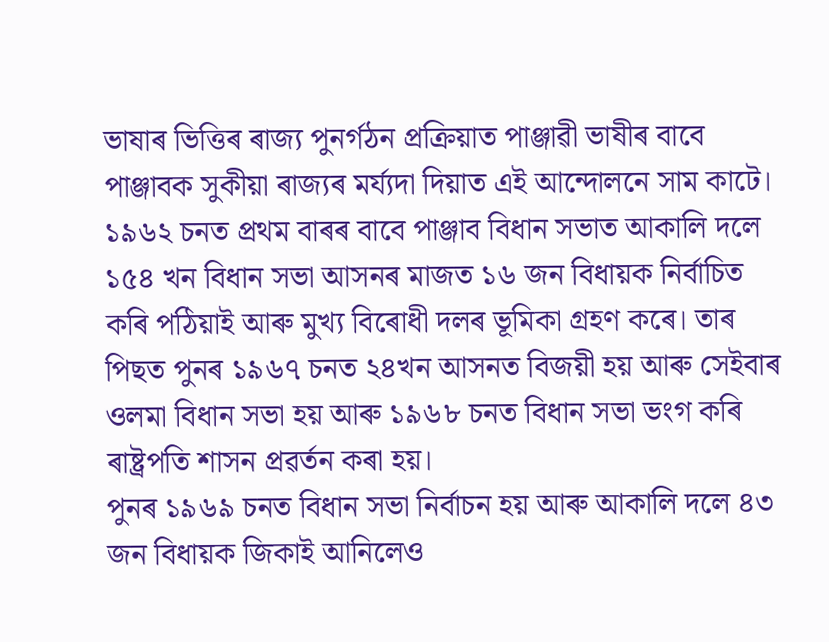ভাষাৰ ভিত্তিৰ ৰাজ্য পুনৰ্গঠন প্ৰক্ৰিয়াত পাঞ্জাৱী ভাষীৰ বাবে পাঞ্জাবক সুকীয়া ৰাজ্যৰ মৰ্য্যদা দিয়াত এই আন্দোলনে সাম কাটে। ১৯৬২ চনত প্ৰথম বাৰৰ বাবে পাঞ্জাব বিধান সভাত আকালি দলে ১৫৪ খন বিধান সভা আসনৰ মাজত ১৬ জন বিধায়ক নিৰ্বাচিত কৰি পঠিয়াই আৰু মুখ্য বিৰোধী দলৰ ভূমিকা গ্ৰহণ কৰে। তাৰ পিছত পুনৰ ১৯৬৭ চনত ২৪খন আসনত বিজয়ী হয় আৰু সেইবাৰ ওলমা বিধান সভা হয় আৰু ১৯৬৮ চনত বিধান সভা ভংগ কৰি ৰাষ্ট্ৰপতি শাসন প্ৰৱৰ্তন কৰা হয়।
পুনৰ ১৯৬৯ চনত বিধান সভা নিৰ্বাচন হয় আৰু আকালি দলে ৪৩ জন বিধায়ক জিকাই আনিলেও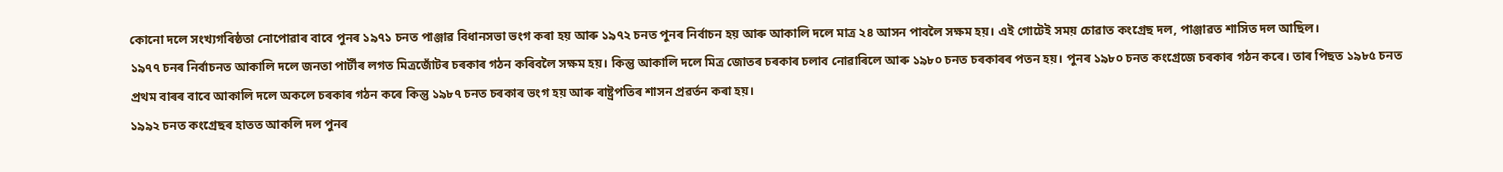কোনো দলে সংখ্যগৰিষ্ঠতা নোপোৱাৰ বাবে পুনৰ ১৯৭১ চনত পাঞ্জাৱ বিধানসভা ভংগ কৰা হয় আৰু ১৯৭২ চনত পুনৰ নিৰ্বাচন হয় আৰু আকালি দলে মাত্ৰ ২৪ আসন পাবলৈ সক্ষম হয়। এই গোটেই সময় চোৱাত কংগ্ৰেছ দল, পাঞ্জাৱত শাসিত দল আছিল।
১৯৭৭ চনৰ নিৰ্বাচনত আকালি দলে জনতা পাৰ্টীৰ লগত মিত্ৰজোঁটৰ চৰকাৰ গঠন কৰিবলৈ সক্ষম হয়। কিন্তু আকালি দলে মিত্ৰ জোতৰ চৰকাৰ চলাব নোৱাৰিলে আৰু ১৯৮০ চনত চৰকাৰৰ পতন হয়। পুনৰ ১৯৮০ চনত কংগ্ৰেজে চৰকাৰ গঠন কৰে। তাৰ পিছত ১৯৮৫ চনত প্ৰথম বাৰৰ বাবে আকালি দলে অকলে চৰকাৰ গঠন কৰে কিন্তু ১৯৮৭ চনত চৰকাৰ ভংগ হয় আৰু ৰাষ্ট্ৰপতিৰ শাসন প্ৰৱৰ্তন কৰা হয়।
১৯৯২ চনত কংগ্ৰেছৰ হাতত আকলি দল পুনৰ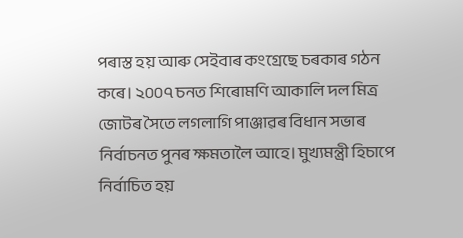পৰাস্ত হয় আৰু সেইবাৰ কংগ্ৰেছে চৰকাৰ গঠন কৰে। ২০০৭ চনত শিৰোমণি আকালি দল মিত্ৰ জোটৰ সৈতে লগলাগি পাঞ্জাৱৰ বিধান সভাৰ নিৰ্বাচনত পুনৰ ক্ষমতালৈ আহে। মুখ্যমন্ত্ৰী হিচাপে নিৰ্বাচিত হয়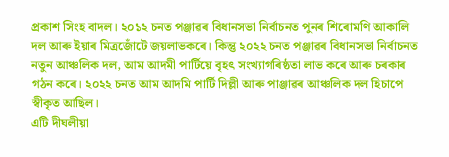প্ৰকাশ সিংহ বাদল। ২০১২ চনত পঞ্জাৱৰ বিধানসভা নিৰ্বাচনত পুনৰ শিৰোমণি আকালি দল আৰু ইয়াৰ মিত্ৰজোঁটে জয়লাভকৰে। কিন্তু ২০২২ চনত পঞ্জাৱৰ বিধানসভা নিৰ্বাচনত নতুন আঞ্চলিক দল, আম আদমী পাৰ্টিয়ে বৃহৎ সংখ্যাগৰিষ্ঠতা লাভ কৰে আৰু চৰকাৰ গঠন কৰে। ২০২২ চনত আম আদমি পাৰ্টি দিল্লী আৰু পাঞ্জাৱৰ আঞ্চলিক দল হিচাপে স্বীকৃত আছিল।
এটি দীঘলীয়া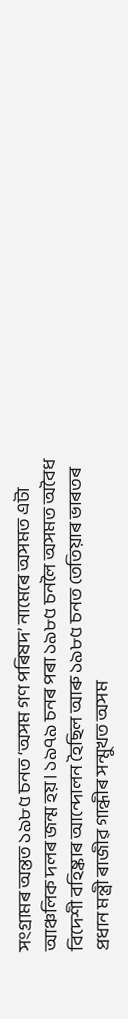সংগ্ৰামৰ অন্তত ১৯৮৫ চনত ‘অসম গণ পৰিষদ’ নামেৰে অসমত এটা আঞ্চলিক দলৰ জন্ম হয়। ১৯৭৯ চনৰ পৰা ১৯৮৫ চনলৈ অসমত অবৈধ বিদেশী বহিষ্কাৰ আন্দোলন হৈছিল আৰু ১৯৮৫ চনত তেতিয়াৰ ভাৰতৰ প্ৰধান মন্ত্ৰী ৰাজীৱ গান্ধীৰ সন্মুখত অসম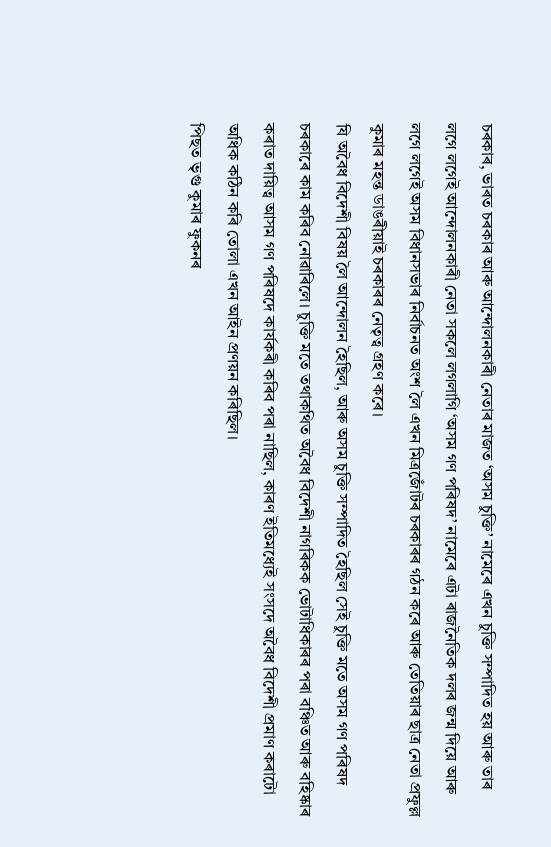চৰকাৰ, ভাৰত চৰকাৰ আৰু আন্দোলনকাৰী নেতাৰ মাজত ‘অসম চুক্তি’ নামেৰে এখন চুক্তি সম্পাদিত হয় আৰু তাৰ লগে লগেই আন্দোলনকাৰী নেতা সকলে লগলাগি ‘অসম গণ পৰিষদ’ নামেৰে এটা ৰাজনৈতিক দলৰ জন্ম দিয়ে আৰু লগে লগেই অসম বিধানসভাৰ নিৰ্বাচনত অংশ লৈ এখন মিত্ৰজোঁটৰ চৰকাৰৰ গঠন কৰে আৰু তেতিয়াৰ ছাত্ৰ নেতা প্ৰফুল্ল কুমাৰ মহন্ত ডাঙৰীয়াই চৰকাৰৰ নেতৃত্ব গ্ৰহণ কৰে।
যি অবৈধ বিদেশী বিষয় লৈ আন্দোলন হৈছিল, আৰু অসম চুক্তি সম্পাদিত হৈছিল সেই চুক্তি মতে অসম গণ পৰিষদ চৰকাৰে কাম কৰিব নোৱাৰিলে। চুক্তি মতে তথাকথিত অবৈধ বিদেশী নাগৰিকক ভোটাধিকাৰৰ পৰা বঞ্চিত আৰু বহিষ্কাৰ কৰাত দায়িত্ব আসম গণ পৰিষদে কাৰ্যকৰী কৰিব পৰা নাছিল, কাৰণ ইতিমধ্যেই সংসদে অবৈধ বিদেশী প্ৰমাণ কৰাটো অধিক কঠিন কৰি তোলা এখন আইন প্ৰণয়ন কৰিছিল।
পিছত ভৃগু কুমাৰ ফুকনৰ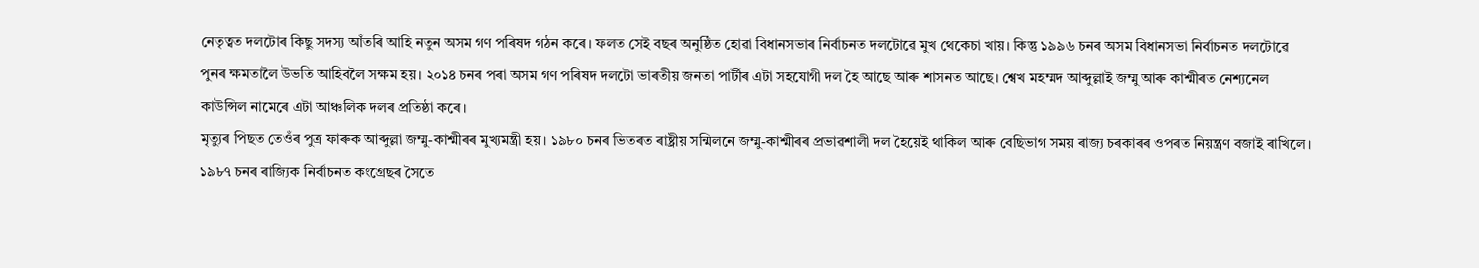নেতৃত্বত দলটোৰ কিছু সদস্য আঁতৰি আহি নতুন অসম গণ পৰিষদ গঠন কৰে। ফলত সেই বছৰ অনুষ্ঠিত হোৱা বিধানসভাৰ নিৰ্বাচনত দলটোৱে মুখ থেকেচা খায়। কিন্তু ১৯৯৬ চনৰ অসম বিধানসভা নিৰ্বাচনত দলটোৱে পুনৰ ক্ষমতালৈ উভতি আহিবলৈ সক্ষম হয়। ২০১৪ চনৰ পৰা অসম গণ পৰিষদ দলটো ভাৰতীয় জনতা পাৰ্টীৰ এটা সহযোগী দল হৈ আছে আৰু শাসনত আছে। শ্বেখ মহম্মদ আব্দুল্লাই জম্মু আৰু কাশ্মীৰত নেশ্যনেল কাউন্সিল নামেৰে এটা আঞ্চলিক দলৰ প্ৰতিষ্ঠা কৰে।
মৃত্যুৰ পিছত তেওঁৰ পুত্ৰ ফাৰুক আব্দুল্লা জম্মু-কাশ্মীৰৰ মুখ্যমন্ত্ৰী হয়। ১৯৮০ চনৰ ভিতৰত ৰাষ্ট্ৰীয় সন্মিলনে জম্মু-কাশ্মীৰৰ প্ৰভাৱশালী দল হৈয়েই থাকিল আৰু বেছিভাগ সময় ৰাজ্য চৰকাৰৰ ওপৰত নিয়ন্ত্ৰণ বজাই ৰাখিলে। ১৯৮৭ চনৰ ৰাজ্যিক নিৰ্বাচনত কংগ্ৰেছৰ সৈতে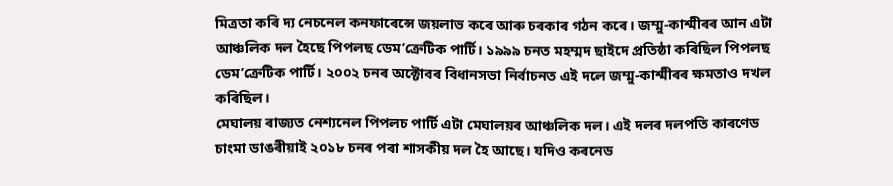মিত্ৰতা কৰি দ্য নেচনেল কনফাৰেন্সে জয়লাভ কৰে আৰু চৰকাৰ গঠন কৰে। জম্মু-কাশ্মীৰৰ আন এটা আঞ্চলিক দল হৈছে পিপলছ ডেম’ক্ৰেটিক পাৰ্টি। ১৯৯৯ চনত মহম্মদ ছাইদে প্ৰতিষ্ঠা কৰিছিল পিপলছ ডেম’ক্ৰেটিক পাৰ্টি। ২০০২ চনৰ অক্টোবৰ বিধানসভা নিৰ্বাচনত এই দলে জম্মু-কাশ্মীৰৰ ক্ষমতাও দখল কৰিছিল।
মেঘালয় ৰাজ্যত নেশ্যনেল পিপলচ পাৰ্টি এটা মেঘালয়ৰ আঞ্চলিক দল। এই দলৰ দলপতি কাৰণেড চাংমা ডাঙৰীয়াই ২০১৮ চনৰ পৰা শাসকীয় দল হৈ আছে। যদিও কৰনেড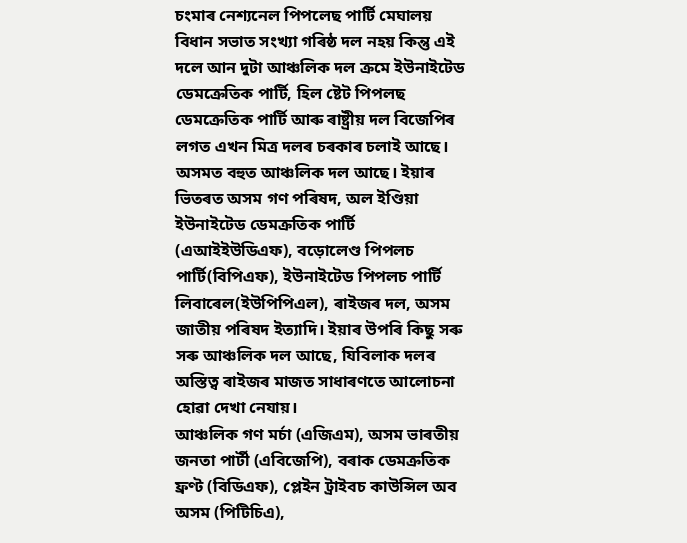চংমাৰ নেশ্যনেল পিপলেছ পাৰ্টি মেঘালয় বিধান সভাত সংখ্যা গৰিষ্ঠ দল নহয় কিন্তু এই দলে আন দুটা আঞ্চলিক দল ক্ৰমে ইউনাইটেড ডেমক্ৰেতিক পাৰ্টি, হিল ষ্টেট পিপলছ ডেমক্ৰেতিক পাৰ্টি আৰু ৰাষ্ট্ৰীয় দল বিজেপিৰ লগত এখন মিত্ৰ দলৰ চৰকাৰ চলাই আছে।
অসমত বহুত আঞ্চলিক দল আছে। ইয়াৰ ভিতৰত অসম গণ পৰিষদ, অল ইণ্ডিয়া ইউনাইটেড ডেমক্ৰতিক পাৰ্টি (এআইইউডিএফ), বড়োলেণ্ড পিপলচ পাৰ্টি(বিপিএফ), ইউনাইটেড পিপলচ পাৰ্টি লিবাৰেল(ইউপিপিএল), ৰাইজৰ দল, অসম জাতীয় পৰিষদ ইত্যাদি। ইয়াৰ উপৰি কিছু সৰু সৰু আঞ্চলিক দল আছে, যিবিলাক দলৰ অস্তিত্ব ৰাইজৰ মাজত সাধাৰণতে আলোচনা হোৱা দেখা নেযায়।
আঞ্চলিক গণ মৰ্চা (এজিএম), অসম ভাৰতীয় জনতা পাৰ্টী (এবিজেপি), বৰাক ডেমক্ৰতিক ফ্ৰণ্ট (বিডিএফ), প্লেইন ট্ৰাইবচ কাউন্সিল অব অসম (পিটিচিএ),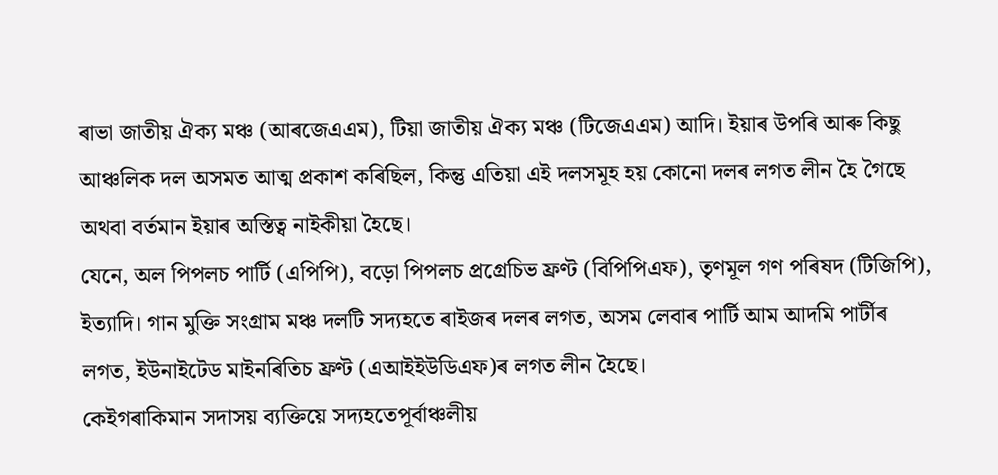ৰাভা জাতীয় ঐক্য মঞ্চ (আৰজেএএম), টিয়া জাতীয় ঐক্য মঞ্চ (টিজেএএম) আদি। ইয়াৰ উপৰি আৰু কিছু আঞ্চলিক দল অসমত আত্ম প্ৰকাশ কৰিছিল, কিন্তু এতিয়া এই দলসমূহ হয় কোনো দলৰ লগত লীন হৈ গৈছে অথবা বৰ্তমান ইয়াৰ অস্তিত্ব নাইকীয়া হৈছে।
যেনে, অল পিপলচ পাৰ্টি (এপিপি), বড়ো পিপলচ প্ৰগ্ৰেচিভ ফ্ৰণ্ট (বিপিপিএফ), তৃণমূল গণ পৰিষদ (টিজিপি), ইত্যাদি। গান মুক্তি সংগ্ৰাম মঞ্চ দলটি সদ্যহতে ৰাইজৰ দলৰ লগত, অসম লেবাৰ পাৰ্টি আম আদমি পাৰ্টীৰ লগত, ইউনাইটেড মাইনৰিতিচ ফ্ৰণ্ট (এআইইউডিএফ)ৰ লগত লীন হৈছে।
কেইগৰাকিমান সদাসয় ব্যক্তিয়ে সদ্যহতেপূৰ্বাঞ্চলীয়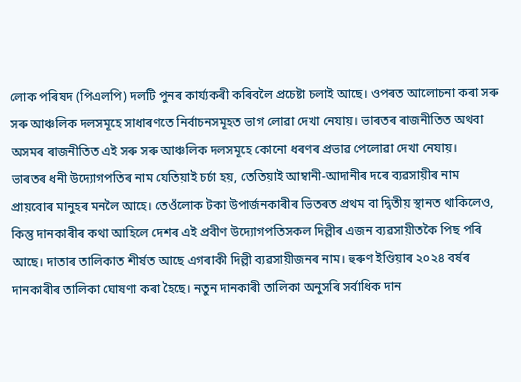লোক পৰিষদ (পিএলপি) দলটি পুনৰ কাৰ্য্যকৰী কৰিবলৈ প্ৰচেষ্টা চলাই আছে। ওপৰত আলোচনা কৰা সৰু সৰু আঞ্চলিক দলসমূহে সাধাৰণতে নিৰ্বাচনসমূহত ভাগ লোৱা দেখা নেযায়। ভাৰতৰ ৰাজনীতিত অথবা অসমৰ ৰাজনীতিত এই সৰু সৰু আঞ্চলিক দলসমূহে কোনো ধৰণৰ প্ৰভাৱ পেলোৱা দেখা নেযায়।
ভাৰতৰ ধনী উদ্যোগপতিৰ নাম যেতিয়াই চৰ্চা হয়, তেতিয়াই আম্বানী-আদানীৰ দৰে ব্যৱসায়ীৰ নাম প্ৰায়বোৰ মানুহৰ মনলৈ আহে। তেওঁলোক টকা উপাৰ্জনকাৰীৰ ভিতৰত প্ৰথম বা দ্বিতীয় স্থানত থাকিলেও, কিন্তু দানকাৰীৰ কথা আহিলে দেশৰ এই প্ৰবীণ উদ্যোগপতিসকল দিল্লীৰ এজন ব্যৱসায়ীতকৈ পিছ পৰি আছে। দাতাৰ তালিকাত শীৰ্ষত আছে এগৰাকী দিল্লী ব্যৱসায়ীজনৰ নাম। হুৰুণ ইণ্ডিয়াৰ ২০২৪ বৰ্ষৰ দানকাৰীৰ তালিকা ঘোষণা কৰা হৈছে। নতুন দানকাৰী তালিকা অনুসৰি সৰ্বাধিক দান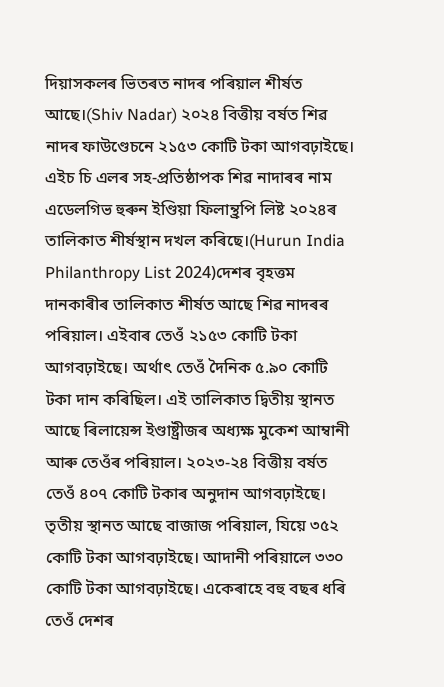দিয়াসকলৰ ভিতৰত নাদৰ পৰিয়াল শীৰ্ষত আছে।(Shiv Nadar) ২০২৪ বিত্তীয় বৰ্ষত শিৱ নাদৰ ফাউণ্ডেচনে ২১৫৩ কোটি টকা আগবঢ়াইছে।
এইচ চি এলৰ সহ-প্ৰতিষ্ঠাপক শিৱ নাদাৰৰ নাম এডেলগিভ হুৰুন ইণ্ডিয়া ফিলান্থ্ৰপি লিষ্ট ২০২৪ৰ তালিকাত শীৰ্ষস্থান দখল কৰিছে।(Hurun India Philanthropy List 2024)দেশৰ বৃহত্তম দানকাৰীৰ তালিকাত শীৰ্ষত আছে শিৱ নাদৰৰ পৰিয়াল। এইবাৰ তেওঁ ২১৫৩ কোটি টকা আগবঢ়াইছে। অৰ্থাৎ তেওঁ দৈনিক ৫.৯০ কোটি টকা দান কৰিছিল। এই তালিকাত দ্বিতীয় স্থানত আছে ৰিলায়েন্স ইণ্ডাষ্ট্ৰীজৰ অধ্যক্ষ মুকেশ আম্বানী আৰু তেওঁৰ পৰিয়াল। ২০২৩-২৪ বিত্তীয় বৰ্ষত তেওঁ ৪০৭ কোটি টকাৰ অনুদান আগবঢ়াইছে। তৃতীয় স্থানত আছে বাজাজ পৰিয়াল, যিয়ে ৩৫২ কোটি টকা আগবঢ়াইছে। আদানী পৰিয়ালে ৩৩০ কোটি টকা আগবঢ়াইছে। একেৰাহে বহু বছৰ ধৰি তেওঁ দেশৰ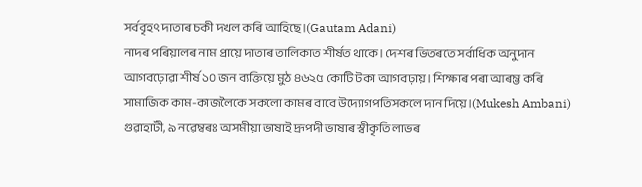সৰ্ববৃহৎ দাতাৰ চকী দখল কৰি আহিছে।(Gautam Adani)
নাদৰ পৰিয়ালৰ নাম প্ৰায়ে দাতাৰ তালিকাত শীৰ্ষত থাকে। দেশৰ ভিতৰতে সৰ্বাধিক অনুদান আগবঢ়োৱা শীৰ্ষ ১০ জন ব্যক্তিয়ে মুঠ ৪৬২৫ কোটি টকা আগবঢ়ায়। শিক্ষাৰ পৰা আৰম্ভ কৰি সামাজিক কাম-কাজলৈকে সকলো কামৰ বাবে উদ্যোগপতিসকলে দান দিয়ে।(Mukesh Ambani)
গুৱাহাটী, ৯ নৱেম্বৰঃ অসমীয়া ভাষাই দ্ৰূপদী ভাষাৰ স্বীকৃতি লাভৰ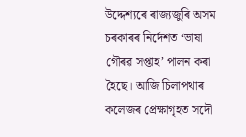উদ্দেশ্যৰে ৰাজ্যজুৰি অসম চৰকাৰৰ নিৰ্দেশত ‘ভাষা গৌৰৱ সপ্তাহ’ পালন কৰা হৈছে। আজি চিলাপথাৰ কলেজৰ প্ৰেক্ষাগৃহত সদৌ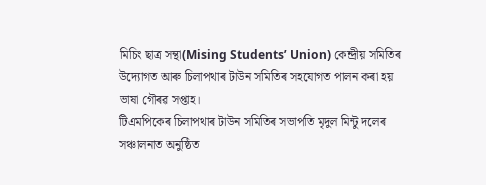মিচিং ছাত্ৰ সন্থা(Mising Students’ Union) কেন্দ্ৰীয় সমিতিৰ উদ্যোগত আৰু চিলাপথাৰ টাউন সমিতিৰ সহযোগত পালন কৰা হয় ভাষা গৌৰৱ সপ্তাহ।
টিএমপিকেৰ চিলাপথাৰ টাউন সমিতিৰ সভাপতি মৃদুল মিন্টু দলেৰ সঞ্চালনাত অনুষ্ঠিত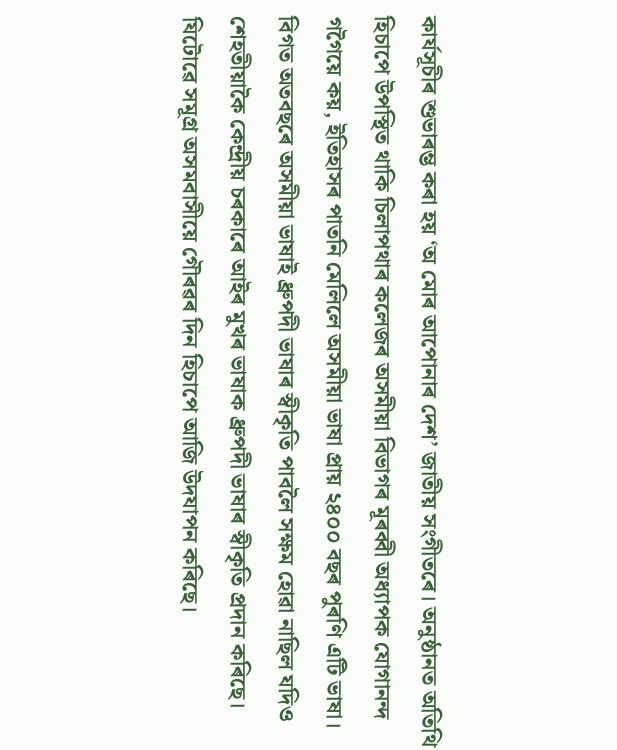কাৰ্যসূচীৰ শুভাৰম্ভ কৰা হয় ‘অ মোৰ আপোনাৰ দেশ’ জাতীয় সংগীতৰে। অনুষ্ঠানত অতিথি হিচাপে উপস্থিত থাকি চিলাপথাৰ কলেজৰ অসমীয়া বিভাগৰ মূৰব্বী অধ্যাপক যোগানন্দ গগৈয়ে কয়, ইতিহাসৰ পাতনি মেলিলে অসমীয়া ভাষা প্ৰায় ২৪০০ বছৰ পুৰণি এটি ভাষা।
বিগত অতবছৰে অসমীয়া ভাষাই ধ্ৰুপদী ভাষাৰ স্বীকৃতি পাবলৈ সক্ষম হোৱা নাছিল যদিও শেহতীয়াকৈ কেন্দ্ৰীয় চৰকাৰে আইৰ মুখৰ ভাষাক ধ্ৰুপদী ভাষাৰ স্বীকৃতি প্ৰদান কৰিছে। যিটোৱে সমূগ্ৰ অসমবাসীয়ে গৌৰৱৰ দিন হিচাপে আজি উদযাপন কৰিছে।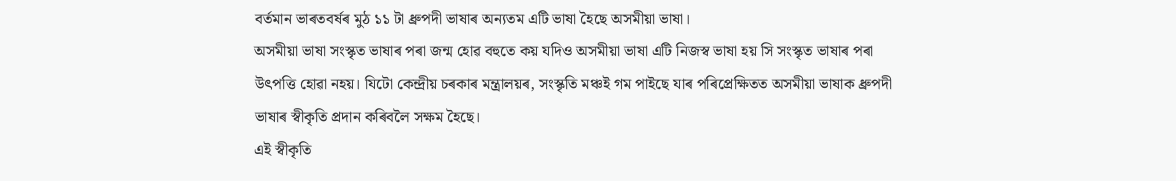বৰ্তমান ভাৰতবৰ্ষৰ মুঠ ১১ টা ধ্ৰুপদী ভাষাৰ অন্যতম এটি ভাষা হৈছে অসমীয়া ভাষা।
অসমীয়া ভাষা সংস্কৃত ভাষাৰ পৰা জন্ম হোৱ বহুতে কয় যদিও অসমীয়া ভাষা এটি নিজস্ব ভাষা হয় সি সংস্কৃত ভাষাৰ পৰা উৎপত্তি হোৱা নহয়। যিটো কেন্দ্ৰীয় চৰকাৰ মন্ত্ৰালয়ৰ, সংস্কৃতি মঞ্চই গম পাইছে যাৰ পৰিপ্ৰেক্ষিতত অসমীয়া ভাষাক ধ্ৰুপদী ভাষাৰ স্বীকৃতি প্ৰদান কৰিবলৈ সক্ষম হৈছে।
এই স্বীকৃতি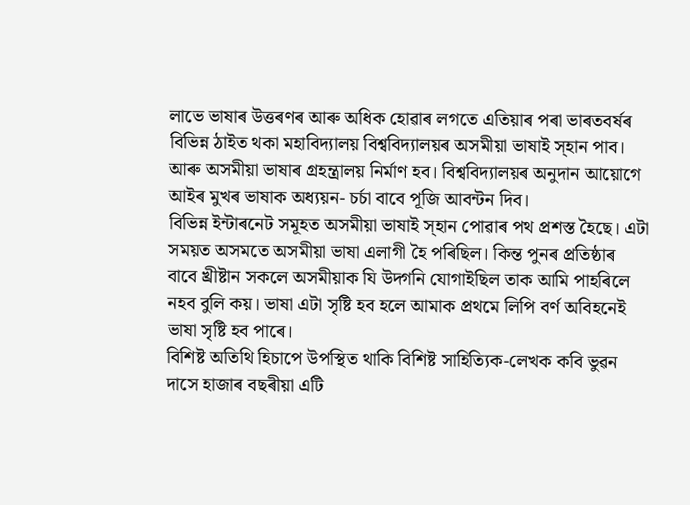লাভে ভাষাৰ উত্তৰণৰ আৰু অধিক হোৱাৰ লগতে এতিয়াৰ পৰা ভাৰতবৰ্ষৰ বিভিন্ন ঠাইত থকা মহাবিদ্যালয় বিশ্ববিদ্যালয়ৰ অসমীয়া ভাষাই স্হান পাব। আৰু অসমীয়া ভাষাৰ গ্ৰহন্ত্ৰালয় নিৰ্মাণ হব। বিশ্ববিদ্যালয়ৰ অনুদান আয়োগে আইৰ মুখৰ ভাষাক অধ্যয়ন- চৰ্চা বাবে পূজি আবন্টন দিব।
বিভিন্ন ইন্টাৰনেট সমূহত অসমীয়া ভাষাই স্হান পোৱাৰ পথ প্ৰশস্ত হৈছে। এটা সময়ত অসমতে অসমীয়া ভাষা এলাগী হৈ পৰিছিল। কিন্ত পুনৰ প্ৰতিষ্ঠাৰ বাবে খ্ৰীষ্টান সকলে অসমীয়াক যি উদ্গনি যোগাইছিল তাক আমি পাহৰিলে নহব বুলি কয়। ভাষা এটা সৃষ্টি হব হলে আমাক প্ৰথমে লিপি বৰ্ণ অবিহনেই ভাষা সৃষ্টি হব পাৰে।
বিশিষ্ট অতিথি হিচাপে উপস্থিত থাকি বিশিষ্ট সাহিত্যিক-লেখক কবি ভুৱন দাসে হাজাৰ বছৰীয়া এটি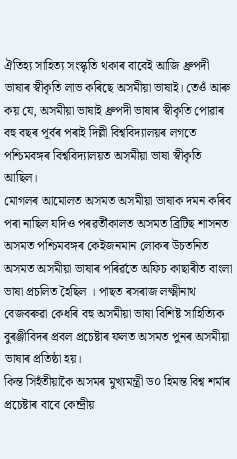ঐতিহ্য সাহিত্য সংস্কৃতি থকাৰ বাবেই আজি ধ্ৰুপদী ভাষাৰ স্বীকৃতি লাভ কৰিছে অসমীয়া ভাষাই। তেওঁ আৰু কয় যে, অসমীয়া ভাষাই ধ্ৰুপদী ভাষাৰ স্বীকৃতি পোৱাৰ বহু বছৰ পূৰ্বৰ পৰাই দিল্লী বিশ্ববিদ্যালয়ৰ লগতে পশ্চিমবঙ্গৰ বিশ্ববিদ্যালয়ত অসমীয়া ভাষা স্বীকৃতি আছিল।
মোগলৰ আমোলত অসমত অসমীয়া ভাষাক দমন কৰিব পৰা নাছিল যদিও পৰৱৰ্তীকালত অসমত ব্ৰিটিছ শাসনত অসমত পশ্চিমবঙ্গৰ কেইজনমান লোকৰ উচতনিত অসমত অসমীয়া ভাষাৰ পৰিৰ্ৱতে অফিচ কাছাৰীত বাংলা ভাষা প্ৰচলিত হৈছিল । পাছত ৰসৰাজ লক্ষ্মীনাথ বেজবৰুৱা কেধৰি বহু অসমীয়া ভাষা বিশিষ্ট সাহিত্যিক বুৰঞ্জীবিদৰ প্ৰবল প্ৰচেষ্টাৰ ফলত অসমত পুনৰ অসমীয়া ভাষাৰ প্ৰতিষ্ঠা হয়।
কিন্ত সিহঁতীয়াকৈ অসমৰ মুখ্যমন্ত্ৰী ড০ হিমন্ত বিশ্ব শৰ্মাৰ প্ৰচেষ্টাৰ বাবে কেন্দ্ৰীয়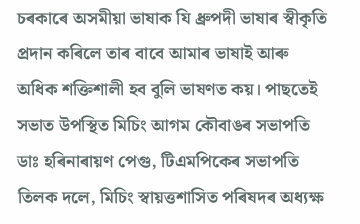চৰকাৰে অসমীয়া ভাষাক যি ধ্ৰুপদী ভাষাৰ স্বীকৃতি প্ৰদান কৰিলে তাৰ বাবে আমাৰ ভাষাই আৰু অধিক শক্তিশালী হব বুলি ভাষণত কয়। পাছতেই সভাত উপস্থিত মিচিং আগম কৌবাঙৰ সভাপতি ডাঃ হৰিনাৰায়ণ পেগু, টিএমপিকেৰ সভাপতি তিলক দলে, মিচিং স্বায়ত্তশাসিত পৰিষদৰ অধ্যক্ষ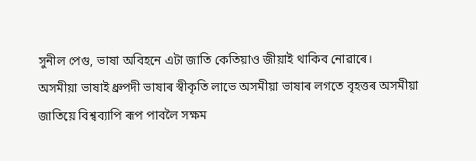সুনীল পেগু, ভাষা অবিহনে এটা জাতি কেতিয়াও জীয়াই থাকিব নোৱাৰে।
অসমীয়া ভাষাই ধ্ৰুপদী ভাষাৰ স্বীকৃতি লাভে অসমীয়া ভাষাৰ লগতে বৃহত্তৰ অসমীয়া জাতিয়ে বিশ্বব্যাপি ৰূপ পাবলৈ সক্ষম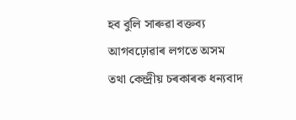হব বুলি সাৰুৱা বক্তব্য আগবঢ়োৱাৰ লগতে অসম তথা কেন্দ্ৰীয় চৰকাৰক ধন্যবাদ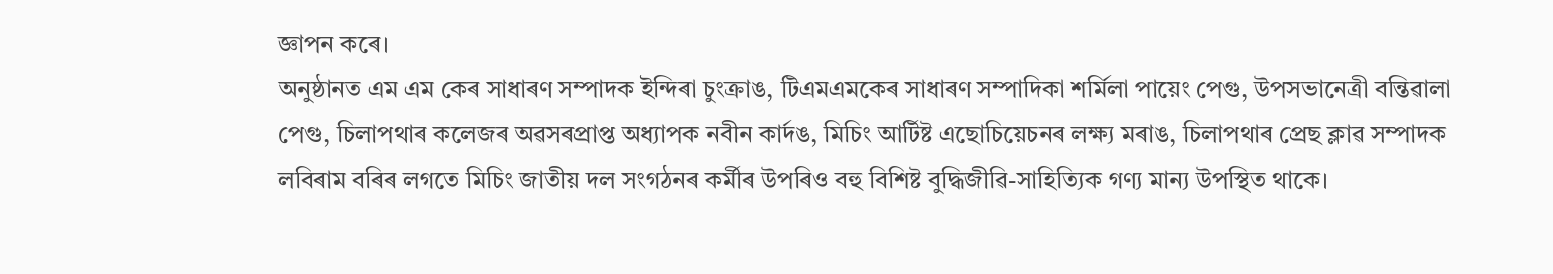জ্ঞাপন কৰে।
অনুষ্ঠানত এম এম কেৰ সাধাৰণ সম্পাদক ইন্দিৰা চুংক্ৰাঙ, টিএমএমকেৰ সাধাৰণ সম্পাদিকা শৰ্মিলা পায়েং পেগু, উপসভানেত্ৰী বন্তিৱালা পেগু, চিলাপথাৰ কলেজৰ অৱসৰপ্ৰাপ্ত অধ্যাপক নবীন কাৰ্দঙ, মিচিং আৰ্টিষ্ট এছোচিয়েচনৰ লক্ষ্য মৰাঙ, চিলাপথাৰ প্ৰেছ ক্লাৱ সম্পাদক লবিৰাম বৰিৰ লগতে মিচিং জাতীয় দল সংগঠনৰ কৰ্মীৰ উপৰিও বহু বিশিষ্ট বুদ্ধিজীৱি-সাহিত্যিক গণ্য মান্য উপস্থিত থাকে।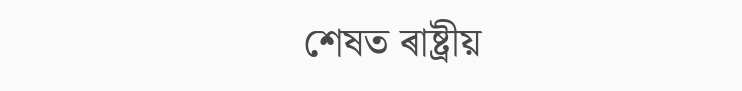শেষত ৰাষ্ট্ৰীয়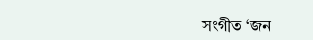সংগীত ‘জন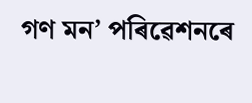গণ মন’ পৰিৱেশনৰে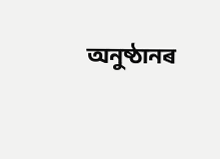অনুষ্ঠানৰ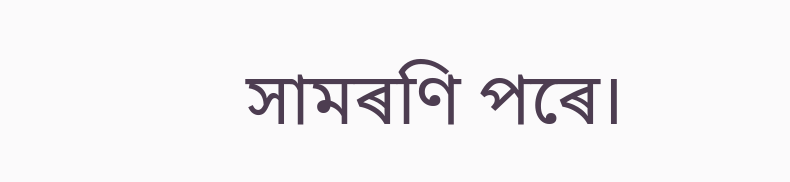সামৰণি পৰে।